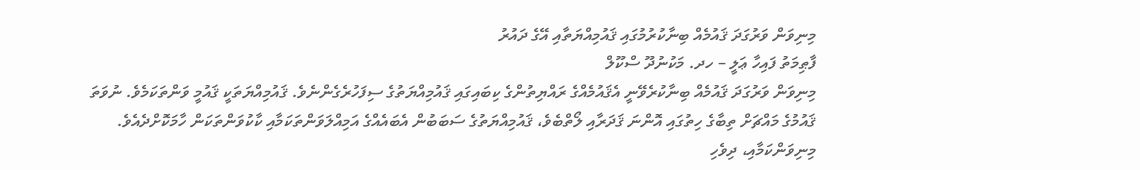މިނިވަން ވަރުގަދަ ޤައުމެއް ބިނާކުރުމުގައި ޤައުމިއްޔަތާއި އޭގެ ދައުރު
ފާޠިމަތު ފައިހާ ޢަލީ – ހދ. މަކުނުދޫ ސްކޫލް
މިނިވަން ވަރުގަދަ ޤައުމެއް ބިނާކުރެވޭނީ އެޤައުމެއްގެ ރައްޔިތުންގެ ކިބައިގައި ޤައުމިއްޔަތުގެ ސިފަހުރެގެންނެވެ. ޤައުމިއްޔަތަކީ ޤައުމީ ވަންތަކަމެވެ. ނުވަތަ ޤައުމުގެ މައްޗަށް ތިބާގެ ހިތުގައި އޮންނަ ޤަދަރާއި ލޯތްބެވެ، ޤައުމިއްޔަތުގެ ސަބަބުން އެބައެއްގެ އަމިއްލަވަންތަކަމާއި ކާކުވަންތަކަން ހާމަކޮށްދެއެވެ. މިނިވަންކަމާއި، ދިވެހި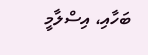ބަހާއި، އިސްލާމީ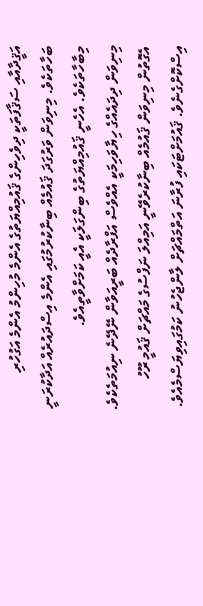އަޤީދާއާއި ސަޤާފަތަކީ ދިވެހިންގެ ޤައުމިއްޔަތުގެ އެންމެ މުހިންމު އެންމެ އަގުހުރި ބަހާތަކެވެ. މިނިވަން ވަރުގަދަ ޤައުމެއް ބިނާކުރުމުގައި އެންމެ އިސްދައުރެއް އަދާކުރަނީ މިބާހާތަކެވެ. އެހެނީ ޤައުމިއްޔަތުގެ ބިންގަލަކީ އެއީ ކަމަށްވާތީއެވެ.
މިނިވަން ދިދައެއްގެ ހިޔާވަހިމަކީ އެއްވެސް އަފްރާދެއް ބަރީއަވާން ނޭދޭނެ ނިއުމަތެކެވެ. އެގޮތުން މިނިވަން ޤައުމެއް ބިނާކުރެވޭނީ އަމިއްލަ ނަފްސުގެ މައްޗަށް ޤައުމީ ރޫހު އިސްކޮށްގެނެވެ. ޤައުމަށްޓަކައި ފުރާނަ އަތްމައްޗަށް ލާންޖެހުނު ކަމުގައިވިޔަސްމެއެވެ.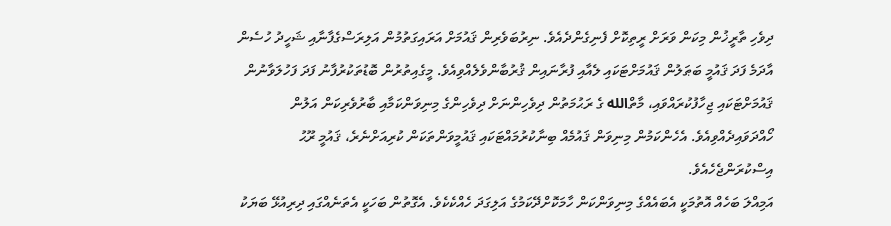ދިވެހި ތާރީޚުން މިކަން ވަރަށް ރީތިކޮށް ފެނިގެންދެއެވެ. ނިރުބަވެރިން ޤައުމަށް އަރައިގަތުމުން އަލިރަސްގެފާނާއި ޝަހީދު ހުސެން އާދަމެ ފަދަ ޤައުމީ ބަޠަލުން ޤައުމަށްޓަކައި ލެއާއި ފުރާނައިން ޤުރުބާންވެލެއްވިއެވެ. މީގެއިތުރުން ބޮޑުތަކުރުފާނު ފަދަ ފަހުލަވާނުން ޤައުމަށްޓަކައި ޖިހާފުކުރައްވައި، މާތްالله ގެ ރަޙުމަތުން ދިވެހިންނަށް ދިވެހިންގެ މިނިވަންކަމާއި ބާރުވެރިކަން އަލުން ހޯއްދަވައިދެއްވިއެވެ. އެހެންކަމުން މިނިވަން ޤައުމެއް ބިނާކުރުމައްޓަކައި ޤައުމީވަންތަކަން ކުރިއަށްނެރެ، ޤައުމީ ރޫޙު އިސްކުރަންޖެހެއެވެ.
އަމިއްލަ ބަހެއް އޮތުމަކީ އެބައެއްގެ މިނިވަންކަން ހާމަކޮށްދޭކަމުގެ އަލިގަދަ ހެއްކެކެވެ. އެގޮތުން ބަހަކީ އެތަނެއްގައި ދިރިއުޅޭ ބަޔަކު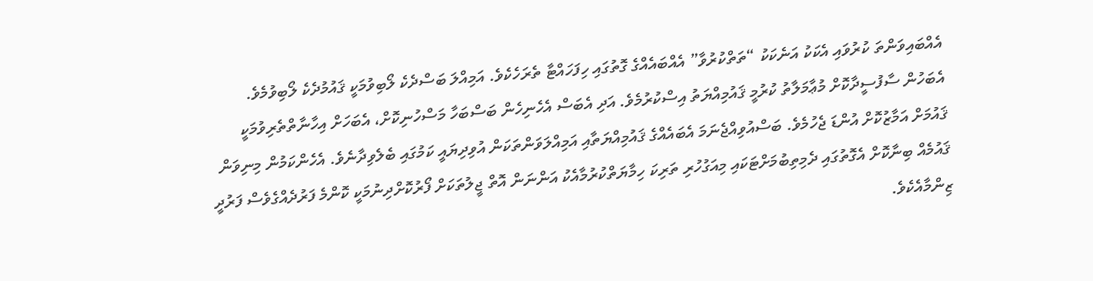އެއްބައިވަންތަ ކުރުވައި އެކަކު އަނެކަކު “ތަތްކުރުވާ” އެއްބައެއްގެ ގޮތުގައި ހިފަހައްޓާ ތެރަހެކެވެ. އަމިއްލަ ބަސްދެކެ ލޯބިވުމަކީ ޤައުމުދެކެ ލޯބިވުމެވެ. އެބަހުން ސާފުސީދާކޮށް މުޢާމަލާތު ކުރުމީ ޤައުމިއްޔަތު އިސްކުރުމެވެ. އަދި އެބަސް އެހެނިހެން ބަސްބަހާ މަސްހުނިކޮށް، އެބަހަށް އިހާނާތްތެރިވުމަކީ ޤައުމަށް އަމާޒުކޮށް އުންޑަ ޖެހުމެވެ. ބަސްއުވިއްޖެނަމަ އެބައެއްގެ ޤައުމިއްޔަތާއި އަމިއްލަވަންތަކަން އުވިދިޔައީ ކަމުގައި ބެލެވިދާނެވެ. އެހެންކަމުން މިނިވަން ޤައުމެއް ބިނާކޮށް އެގޮތުގައި ދެމިތިބުމަށްޓަކައި މިއަގުހުރި ތަރިކަ ހިމާޔަތްކުރުމާއެކު އަންނަން އޮތް ޖީލުތަކަށް ފޯރުކޮށްދިނުމަކީ ކޮންމެ ފަރުދެއްގެވެސް ފަރުދީ ޒިންމާއެކެވެ.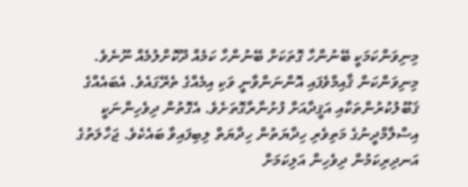މިނިވަންކަމަކީ ބޭނުންހާ ގޮތަކަށް ބޭނުންހާ ކަމެއް ދޫކޮށްލުމެއް ނޫނެވެ. މިނިވަންކަން ޤާއިމްވެފައި އޮންނަންވާނީ ވަކި އިމެއްގެ ތެރޭގައެވެ. އެބައެއްގެ ޤަބޫލުކުރުންތަކާއި އަޤީދާއަށް ފުށުނާރާގޮތަށެވެ. އެގޮތުން ދިވެހިންނަކީ އިސްލާމްދީނުގެ މަތިވެރި ހިދާޔަތުން ހިދާޔަތް ލިބިފައިވާ ބައެކެވެ. ޖަހާލަތުގެ އަނދިރިކަމުން ދިވެހިން އަލިކަމަށް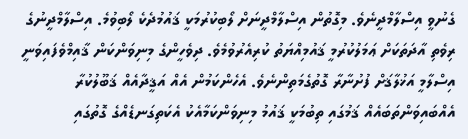ގެނުވީ އިސްލާމްދީނެވެ. މިގޮތުން އިސްލާމްދީނަށް ލޯބިކުރުމަކީ ޤައުމުދެކެ ލޯބިވުމެ. އިސްލާމްދީނުގެ ރިވެތި އާދަތަކަށް ޢަމަލުކުރުމީ ޤައުމިއްޔަތު ކުރިއެރުވުމެވެ. ދިވެހީންގެ މިނިވަންކަން ޤާއިމްވެފައިވަނީ އިސްލާމީ އަޚުލާޤަށް ފުށުނާރާ ގޮތުގެމަތިންނެވެ. އެހެންކަމުން އެއް އަޤީދާއެއް ޤަބޫލުކުރާ އެއްބައިވަންތަބައެއް ޤަމުގައި ތިބުމަކީ ޤައުމު މިނިވަންކަމާއެކު އެކަތިގަނޑެއްގެ ގޮތުގައި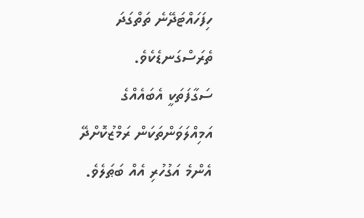ހިފަހައްޓަދޭނެ ތަތްގަދަ ތެރަސްގަނޑެކެވެ.
ސަގާފަތަކީ އެބައެއްގެ އަމިއްލަވަންތަކަން ރަމްޒުކޮށްދޭ އެންމެ އަގުހުރި އެއް ބަޠަލެވެ.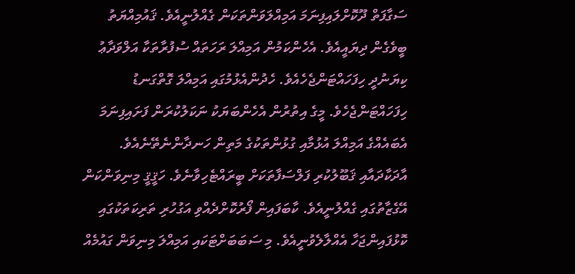ސަގާފަތް ދޫކޮށްލައިފިނަމަ އަމިއްލަވަންތަކަން ގެއްލުނީއެވެ. ޤައުމިއްޔަތު ބީވެގެން ދިޔައީއެވެ. އެހެންކަމުން އަމިއްލަ ރަހަތައް ސުފުރާތަކާ އަލްވަދާޢު ކިޔަނުދީ ހިފަހައްޓަންޖެހެއެވެ. ހެދުންއެޅުމުގައި އަމިއްލަ ގޮތްގަނޑު ހިފަހައްޓަންޖެހެވެ. މީގެ އިތުރުން އެހެންބަޔަކު ނަކަލުކުރަން ފަށައިފިނަމަ އެބައެއްގެ އަމިއްލަ އުޅުމާއި ގުޅުންތަކުގެ މަތިން ހަނދާންނެތޭނެއެވެ. އާދަކާދައާއި ޤަބޫލުކުރި ފަލްސަފާތަކަށް ބީރައްޓެހިވާނެވެ. ހަޤީޤީ މިނިވަންކަން އޭގެޒާތުގައި ގެއްލުނީއެވެ. ކާބަފައިން ފޯރުކޮށްދެއްވި އަގުހުރި ތަރިކަތަކުގައި ކޮޅުފައިންޖަހާ އެއްލާލެވުނީއެވެ. މި ސަބަބަށްޓަކައި އަމިއްލަ މިނިވަން ގައުމެއް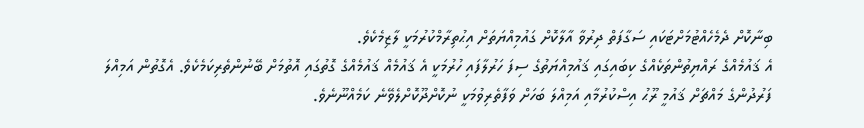ބިނާކޮށް ދެމެހެއްޓުމަށްޓަކައި ސަގާފަތް ދިރުވާ އާލާކޮށް ގައުމިއްޔަތަށް އިޙުތިރާމްކުރުމަކީ ލާޒިމެކެވެ.
އެ ޤައުމެއްގެ ރައްޔިތުންތަކެއްގެ ކިބައިގައި ޤައުމިއްޔަތުގެ ސިފަ ހަރުލާފައި ހުރުމަކީ އެ ޤައުމެއް ޤައުމެއްގެ ގޮތުގައި އޮތުމަށް ބޭނުންތެރިކަމެކެވެ. އެގޮތުން އަމިއްލަ ފަރުދުންގެ މައްޗަށް ޤައުމީ ރޫޙު އިސްކުރުމާއި އަމިއްލަ ބަހަށް ވަފާތެރިވުމަކީ ނުކޮށްދޫކޮށްލެވޭނެ ކަމެއްނޫނެވެ.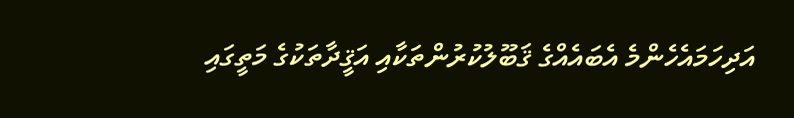އަދިހަމައެހެންމެ އެބައެއްގެ ޤަބޫލުކުރުންތަކާއި އަޤީދާތަކުގެ މަތީގައި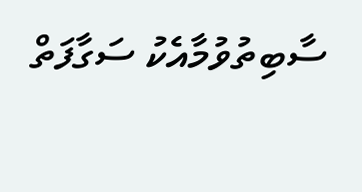ސާބިތުވުމާއެކު ސަގާފަތް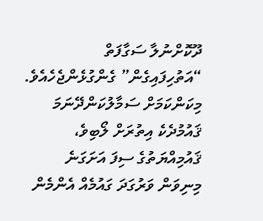ދޫކޮށްނުލާ ސަގާފަތް “އަތުހިފައިގެން” ގެންގުޅެންޖެހެއެވެ. މިކަންކަމަށް ސަމާލުކަންދޭނަމަ ޤައުމުދެކެ އިތުރަށް ލޯބިވެ، ޤައުމިއްޔަތުގެ ސިފަ އަށަގަނެ މިނިވަން ވަރުގަދަ ގައުމެއް އެންމެން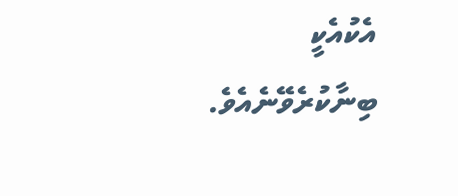އެކުއެކީ ބިނާކުރެވޭނެއެވެ.